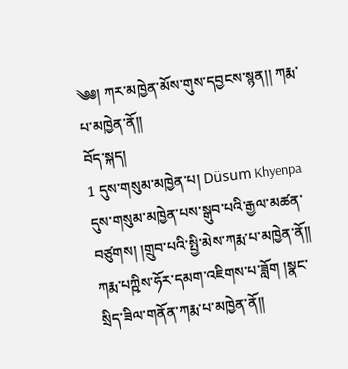༄༅། ཀར་མཁྱེན་མོས་གུས་དབྱངས་སྙན།། ཀརྨ་པ་མཁྱེན་ནོ།།
བོད་སྐད།
1 དུས་གསུམ་མཁྱེན་པ། Düsum Khyenpa
དུས་གསུམ་མཁྱེན་པས་སྒུབ་པའི་རྒྱལ་མཚན་བཙུགས། །གྲུབ་པའི་སྤྱི་མེས་ཀརྨ་པ་མཁྱེན་ནོ།།
ཀརྨ་པཀྵིས་ཧོར་དམག་འཇིགས་པ་ཟློག །སྣང་སྲིད་ཟིལ་གནོན་ཀརྨ་པ་མཁྱེན་ནོ།།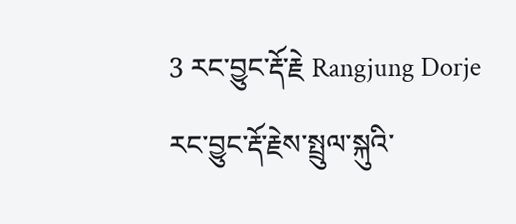3 རང་བྱུང་རྡོ་རྗེ Rangjung Dorje
རང་བྱུང་རྡོ་རྗེས་སྤྲུལ་སྐུའི་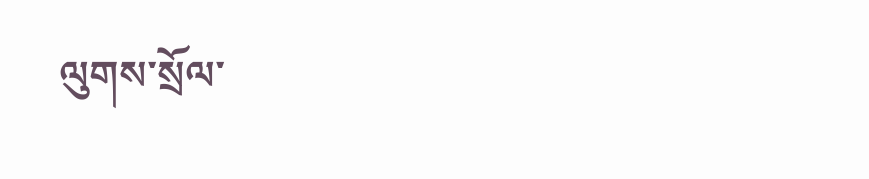ལུགས་སྲོལ་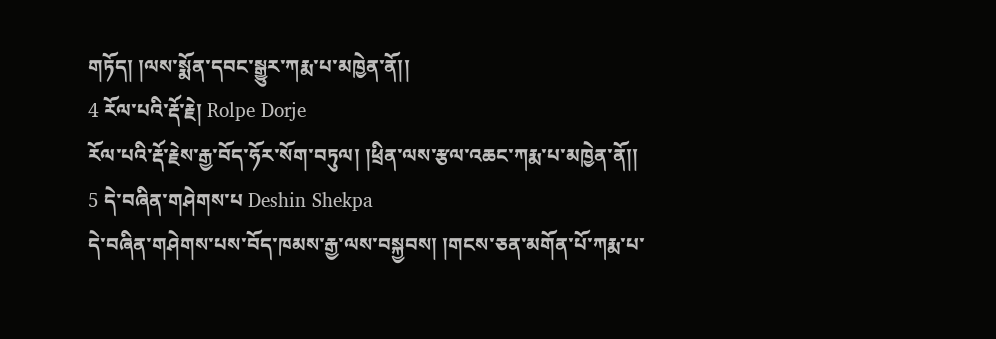གཏོད། །ལས་སྨོན་དབང་སྒྱུར་ཀརྨ་པ་མཁྱེན་ནོ།།
4 རོལ་པའི་རྡོ་རྗེ། Rolpe Dorje
རོལ་པའི་རྡོ་རྗེས་རྒྱ་བོད་ཧོར་སོག་བཏུལ། །ཕྲིན་ལས་རྩལ་འཆང་ཀརྨ་པ་མཁྱེན་ནོ།།
5 དེ་བཞིན་གཤེགས་པ Deshin Shekpa
དེ་བཞིན་གཤེགས་པས་བོད་ཁམས་རྒྱ་ལས་བསྐྱབས། །གངས་ཅན་མགོན་པོ་ཀརྨ་པ་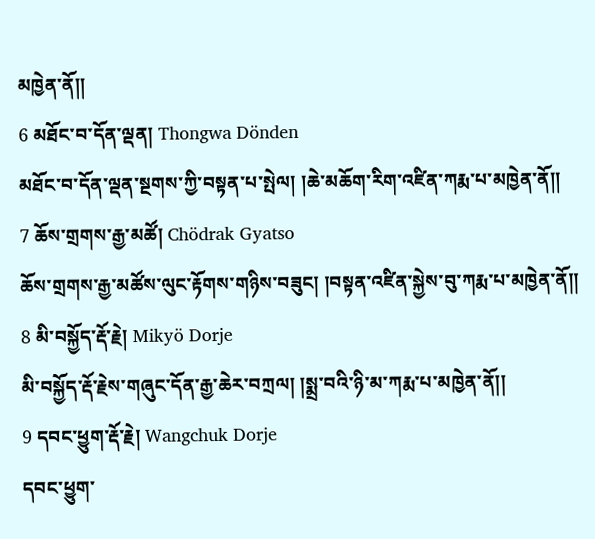མཁྱེན་ནོ།།
6 མཐོང་བ་དོན་ལྡན། Thongwa Dönden
མཐོང་བ་དོན་ལྡན་སྔགས་ཀྱི་བསྟན་པ་སྤེལ། །ཆེ་མཆོག་རིག་འཛིན་ཀརྨ་པ་མཁྱེན་ནོ།།
7 ཆོས་གྲགས་རྒྱ་མཚོ། Chödrak Gyatso
ཆོས་གྲགས་རྒྱ་མཚོས་ལུང་རྟོགས་གཉིས་བཟུང། །བསྟན་འཛིན་སྐྱེས་བུ་ཀརྨ་པ་མཁྱེན་ནོ།།
8 མི་བསྐྱོད་རྡོ་རྗེ། Mikyö Dorje
མི་བསྐྱོད་རྡོ་རྗེས་གཞུང་དོན་རྒྱ་ཆེར་བཀྲལ། །སྨྲ་བའི་ཉི་མ་ཀརྨ་པ་མཁྱེན་ནོ།།
9 དབང་ཕྱུག་རྡོ་རྗེ། Wangchuk Dorje
དབང་ཕྱུག་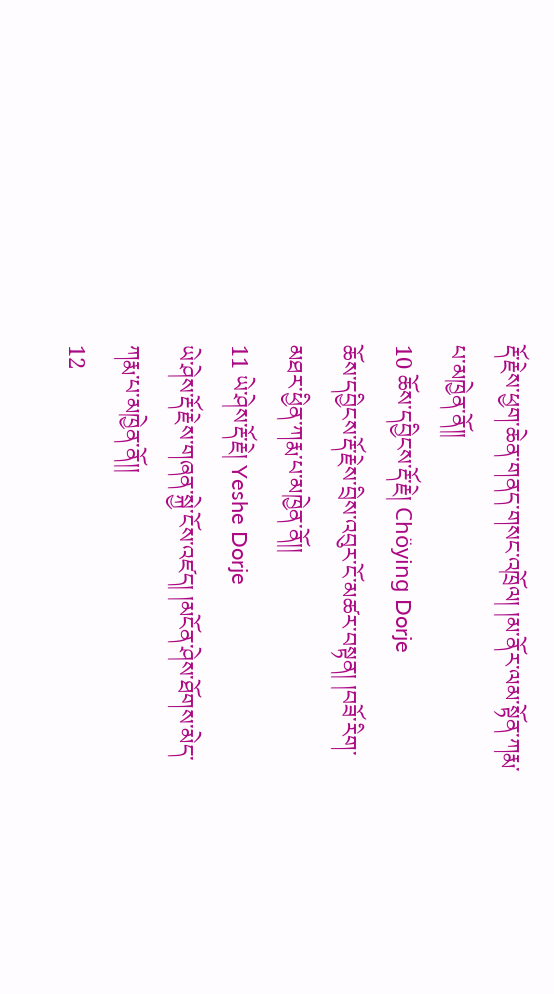རྡོ་རྗེས་ཕྱག་ཆེན་གནད་གསང་འཁྲོལ། །མ་ནོར་ལམ་སྟོན་ཀརྨ་པ་མཁྱེན་ནོ།།
10 ཆོས་དབྱིངས་རྡོ་རྗེ། Chöying Dorje
ཆོས་དབྱིངས་རྡོ་རྗེས་བྲིས་འབུར་ངོ་མཚར་བསྟན། །བཟོ་རིག་མཐར་ཕྱིན་ཀརྨ་པ་མཁྱེན་ནོ།།
11 ཡེ་ཤེས་རྡོ་རྗེ། Yeshe Dorje
ཡེ་ཤེས་རྡོ་རྗེས་གཞན་སྐྱེ་ངོས་འཛད། །མངོན་ཤེས་ཐོགས་མེད་ཀརྨ་པ་མཁྱེན་ནོ།།
12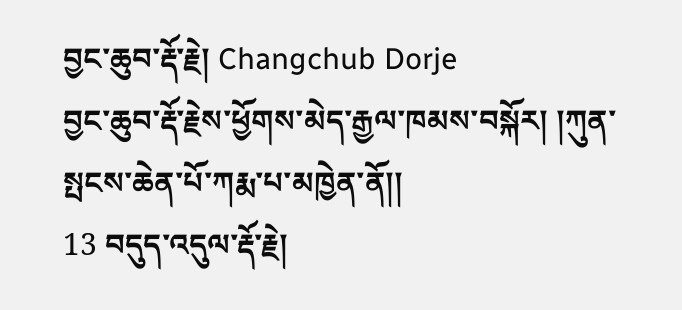བྱང་ཆུབ་རྡོ་རྗེ། Changchub Dorje
བྱང་ཆུབ་རྡོ་རྗེས་ཕྱོགས་མེད་རྒྱལ་ཁམས་བསྐོར། །ཀུན་སྤངས་ཆེན་པོ་ཀརྨ་པ་མཁྱེན་ནོ།།
13 བདུད་འདུལ་རྡོ་རྗེ།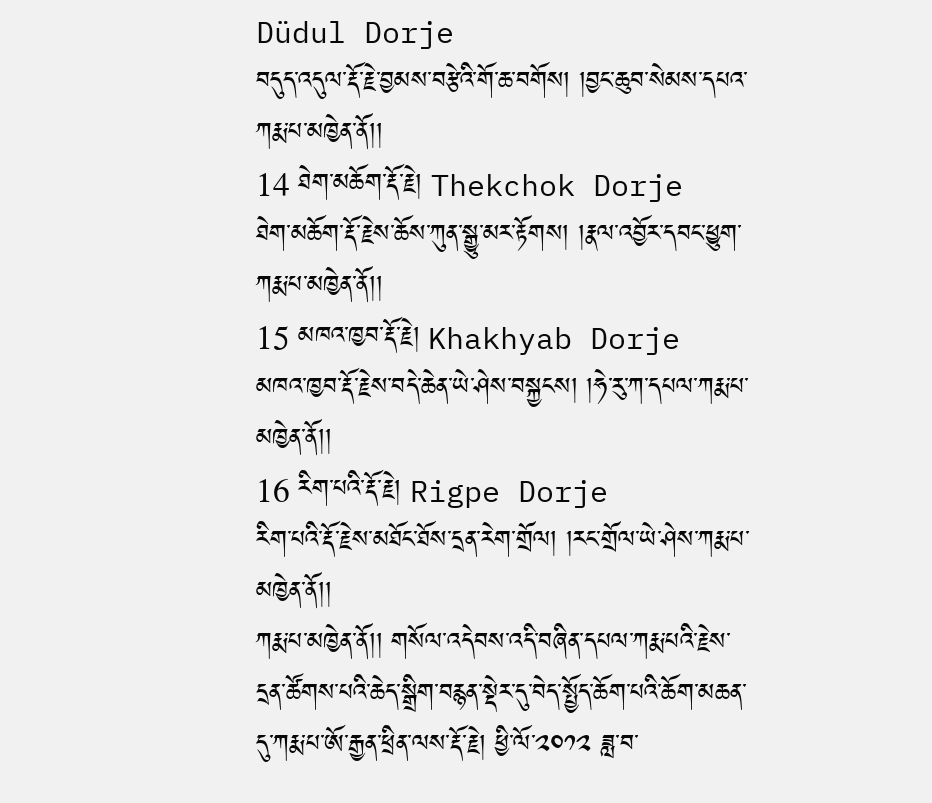Düdul Dorje
བདུད་འདུལ་རྡོ་རྗེ་བྱམས་བརྩེའི་གོ་ཆ་བགོས། །བྱང་ཆུབ་སེམས་དཔའ་ཀརྨ་པ་མཁྱེན་ནོ།།
14 ཐེག་མཆོག་རྡོ་རྗེ། Thekchok Dorje
ཐེག་མཆོག་རྡོ་རྗེས་ཆོས་ཀུན་སྒྱུ་མར་རྟོགས། །རྣལ་འབྱོར་དབང་ཕྱུག་ཀརྨ་པ་མཁྱེན་ནོ།།
15 མཁའ་ཁྱབ་རྡོ་རྗེ། Khakhyab Dorje
མཁའ་ཁྱབ་རྡོ་རྗེས་བདེ་ཆེན་ཡེ་ཤེས་བསྐྱངས། །ཧེ་རུ་ཀ་དཔལ་ཀརྨ་པ་མཁྱེན་ནོ།།
16 རིག་པའི་རྡོ་རྗེ། Rigpe Dorje
རིག་པའི་རྡོ་རྗེས་མཐོང་ཐོས་དྲན་རེག་གྲོལ། །རང་གྲོལ་ཡེ་ཤེས་ཀརྨ་པ་མཁྱེན་ནོ།།
ཀརྨ་པ་མཁྱེན་ནོ།། གསོལ་འདེབས་འདི་བཞིན་དཔལ་ཀརྨ་པའི་རྗེས་དྲན་ཚོགས་པའི་ཆེད་སྒྲིག་བརྙན་སྡེར་དུ་བེད་སྤྱོད་ཆོག་པའི་ཆོག་མཆན་དུ་ཀརྨ་པ་ཨོ་རྒྱན་ཕྲིན་ལས་རྡོ་རྗེ། ཕྱི་ལོ་༢༠༡༢ ཟླ་བ་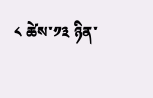༨ ཚེས་༡༣ ཉིན་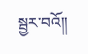སྦྱར་བའོ།།